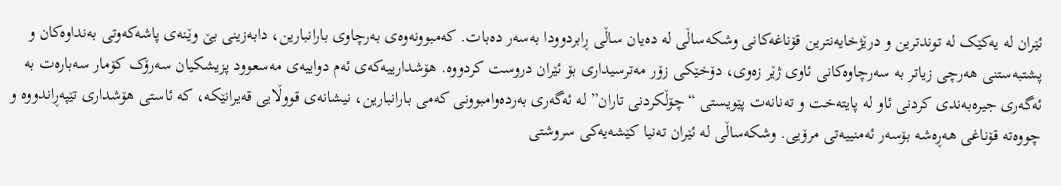ئێران لە یەکێک لە توندترین و درێژخایەنترین قۆناغەکانی وشکەساڵی لە دەیان ساڵی ڕابردوودا بەسەر دەبات. کەمبوونەوەی بەرچاوی بارانبارین، دابەزینی بێ وێنەی پاشەکەوتی بەنداوەکان و پشتبەستنی هەرچی زیاتر بە سەرچاوەکانی ئاوی ژێر زەوی، دۆخێکی زۆر مەترسیداری بۆ ئێران دروست کردووە. هۆشدارییەکەی ئەم دواییەی مەسعوود پزیشکیان سەرۆک کۆمار سەبارەت بە ئەگەری جیرەبەندی کردنی ئاو لە پایتەخت و تەنانەت پێویستی “چۆڵکردنی تاران” لە ئەگەری بەردەوامبوونی کەمی بارانبارین، نیشانەی قووڵایی قەیرانێکە، کە ئاستی هۆشداری تێپەڕاندووە و چووەتە قۆناغی هەڕەشە بۆسەر ئەمنییەتی مرۆیی. وشکەساڵی لە ئێران تەنیا کێشەیەکی سروشتی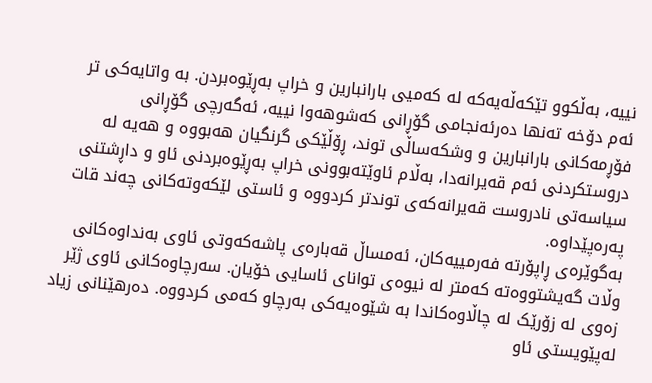نییە، بەڵکوو تێکەڵەیەکە لە کەمیی بارانبارین و خراپ بەڕێوەبردن. بە واتایەکی تر ئەم دۆخە تەنها دەرئەنجامی گۆڕانی کەشوهەوا نییە، ئەگەرچی گۆڕانی فۆڕمەکانی بارانبارین و وشکەساڵی توند، ڕۆڵێکی گرنگیان هەبووە و هەیە لە دروستکردنی ئەم قەیرانەدا، بەڵام ئاوێتەبوونی خراپ بەڕێوەبردنی ئاو و داڕشتنی سیاسەتی نادروست قەیرانەکەی توندتر کردووە و ئاستی لێکەوتەکانی چەند قات پەرەپێداوە.
بەگوێرەی ڕاپۆرتە فەرمییەکان، ئەمساڵ قەبارەی پاشەکەوتی ئاوی بەنداوەکانی وڵات گەیشتووەتە کەمتر لە نیوەی توانای ئاسایی خۆیان. سەرچاوەکانی ئاوی ژێر زەوی لە زۆرێک لە چاڵاوەکاندا بە شێوەیەکی بەرچاو کەمی کردووە. دەرهێنانی زیاد لەپێویستی ئاو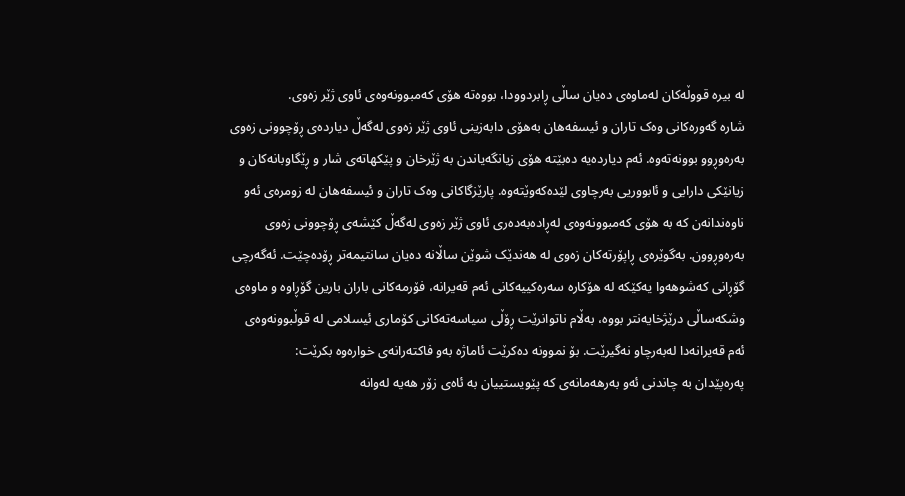لە بیرە قووڵەکان لەماوەی دەیان ساڵی ڕابردوودا، بووەتە هۆی کەمبوونەوەی ئاوی ژێر زەوی.
شارە گەورەکانی وەک تاران و ئیسفەهان بەهۆی دابەزینی ئاوی ژێر زەوی لەگەڵ دیاردەی ڕۆچوونی زەوی بەرەوڕوو بوونەتەوە. ئەم دیاردەیە دەبێتە هۆی زیانگەیاندن بە ژێرخان و پێکهاتەی شار و ڕێگاوبانەکان و زیانێکی دارایی و ئابووریی بەرچاوی لێدەکەوێتەوە. پارێزگاکانی وەک تاران و ئیسفەهان لە زومرەی ئەو ناوەندانەن کە بە هۆی کەمبوونەوەی لەڕادەبەدەری ئاوی ژێر زەوی لەگەڵ کێشەی ڕۆچوونی زەوی بەرەوڕوون. بەگوێرەی ڕاپۆرتەکان زەوی لە هەندێک شوێن ساڵانە دەیان سانتیمەتر ڕۆدەچێت. ئەگەرچی گۆڕانی کەشوهەوا یەکێکە لە هۆکارە سەرەکییەکانی ئەم قەیرانە، فۆرمەکانی باران بارین گۆڕاوە و ماوەی وشکەساڵی درێژخایەنتر بووە، بەڵام ناتوانرێت ڕۆڵی سیاسەتەکانی کۆماری ئیسلامی لە قوڵبوونەوەی ئەم قەیرانەدا لەبەرچاو نەگیرێت. بۆ نموونە دەکرێت ئاماژە بەو فاکتەرانەی خوارەوە بکرێت:
پەرەپێدان بە چاندنی ئەو بەرهەمانەی کە پێویستییان بە ئاەی زۆر هەیە لەوانە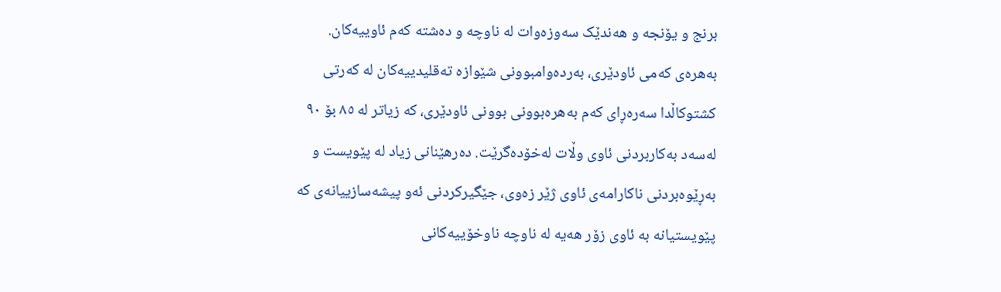برنج و یۆنجە و هەندێک سەوزەوات لە ناوچە و دەشتە کەم ئاوییەکان. بەهرەی کەمی ئاودێری، بەردەوامبوونی شێوازە تەقلیدییەکان لە کەرتی کشتوکاڵدا سەرەڕای کەم بەهرەبوونی بوونی ئاودێری، کە زیاتر لە ٨٥ بۆ ٩٠ لەسەد بەکاربردنی ئاوی وڵات لەخۆدەگرێت. دەرهێنانی زیاد لە پێویست و بەڕێوەبردنی ناکارامەی ئاوی ژێر زەوی، جێگیرکردنی ئەو پیشەسازییانەی کە پێویستیانە بە ئاوی زۆر هەیە لە ناوچە ناوخۆییەکانی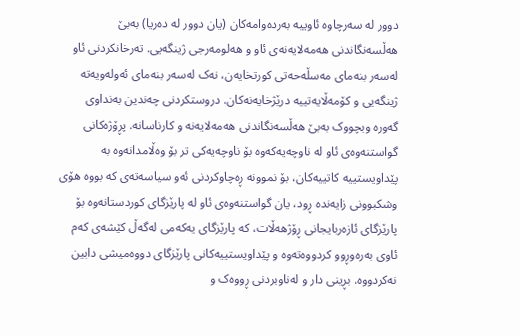دوور لە سەرچاوە ئاوییە بەردەوامەکان (یان دوور لە دەریا) بەبێ هەڵسەنگاندنی هەمەلایەنەی ئاو و هەلومەرجی ژینگەیی. تەرخانکردنی ئاو لەسەر بنەمای مەسڵەحەتی کورتخایەن، نەک لەسەر بنەمای ئەولەویەتە ژینگەیی و کۆمەڵایەتییە درێژخایەنەکان. دروستکردنی چەندین بەنداوی گەورە وبچووک بەبێ هەڵسەنگاندنی هەمەلایەنە و کارناسانە. پڕۆژەکانی گواستنەوەی ئاو لە ناوچەیەکەوە بۆ ناوچەیەکی تر بۆ وەڵامدانەوە بە پێداویستییە کاتییەکان، بۆ نموونە ڕەچاوکردنی ئەو سیاسەتەی کە بووە هۆی وشکبوونی زایەندە ڕود، یان گواستنەوەی ئاو لە پارێزگای کوردستانەوە بۆ پارێزگای ئازەربایجانی ڕۆژهەڵات، کە پارێزگای یەکەمی لەگەڵ کێشەی کەم ئاوی بەرەوڕوو کردووەتەوە و پێداویستییەکانی پارێزگای دووەمیشی دابین نەکردووە. بڕینی دار و لەناوبردنی ڕووەک و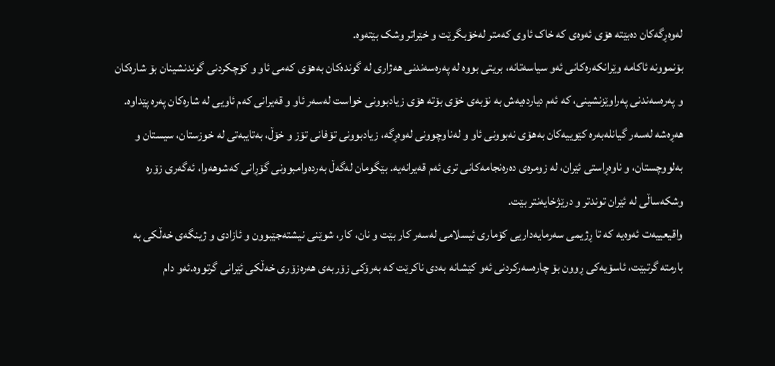لەوەڕگەکان دەبێتە هۆی ئەوەی کە خاک ئاوی کەمتر لەخۆبگرێت و خێراتر وشک بێتەوە.
بۆنموونە ئاکامە وێرانکەرەکانی ئەو سیاسەتانە، بریتی بووە لە پەرەسەندنی هەژاری لە گوندەکان بەهۆی کەمی ئاو و کۆچکردنی گوندنشینان بۆ شارەکان و پەرەسەندنی پەراوێزنشینی، کە ئەم دیاردەیەش بە نۆبەی خۆی بۆتە هۆی زیادبوونی خواست لەسەر ئاو و قەیرانی کەم ئاویی لە شارەکان پەرە پێداوە. هەڕەشە لەسەر گیانلەبەرە کێوییەکان بەهۆی نەبوونی ئاو و لەناوچوونی لەوەڕگە، زیادبوونی تۆفانی تۆز و خۆڵ، بەتایبەتی لە خوزستان، سیستان و بەلووچستان، و ناوەڕاستی ئێران، لە زومرەی دەرەنجامەکانی تری ئەم قەیرانەیە. بێگومان لەگەڵ بەردەوامبوونی گۆڕانی کەشوهەوا، ئەگەری زۆرە وشکەساڵی لە ئێران توندتر و درێژخایەنتر بێت.
واقیعییەت ئەوەیە کە تا ڕژیمی سەرمایەداریی کۆماری ئیسلامی لەسەر کار بێت و نان، کار، شوێنی نیشتەجێبوون و ئازادی و ژینگەی خەڵکی بە بارمتە گرتبێت، ئاسۆیەکی ڕوون بۆ چارەسەرکردنی ئەو کێشانە بەدی ناکرێت کە بەرۆکی زۆربەی هەرەزۆری خەڵکی ئێرانی گرتووە.ئەو دام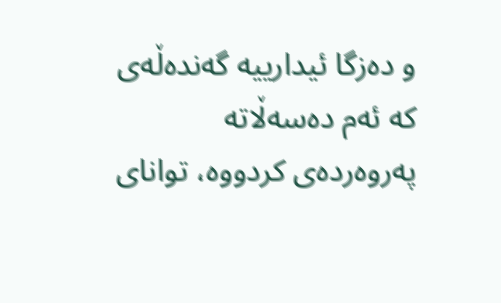و دەزگا ئیدارییە گەندەڵەی کە ئەم دەسەڵاتە پەروەردەی کردووە، توانای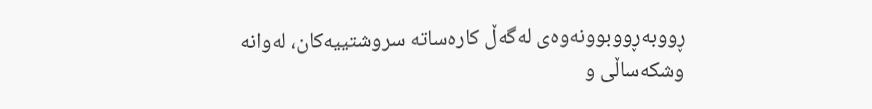ڕووبەڕووبوونەوەی لەگەڵ کارەساتە سروشتییەکان، لەوانە وشکەساڵی و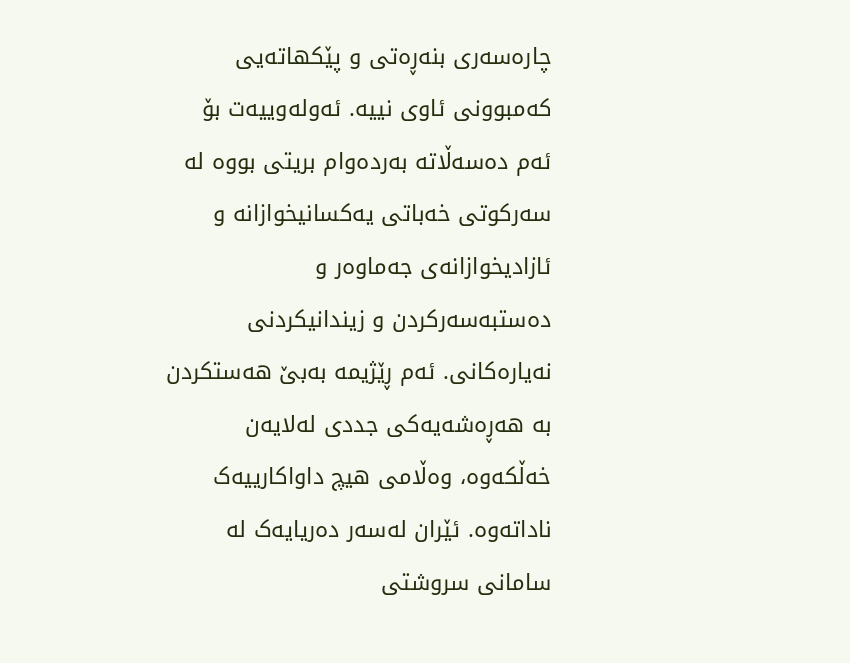چارەسەری بنەڕەتی و پێکهاتەیی کەمبوونی ئاوی نییە. ئەولەوییەت بۆ ئەم دەسەڵاتە بەردەوام بریتی بووە لە سەرکوتی خەباتی یەکسانیخوازانە و ئازادیخوازانەی جەماوەر و دەستبەسەرکردن و زیندانیکردنی نەیارەکانی. ئەم ڕێژیمە بەبێ هەستکردن بە هەڕەشەیەکی جددی لەلایەن خەڵکەوە، وەڵامی هیچ داواکارییەک ناداتەوە. ئێران لەسەر دەریایەک لە سامانی سروشتی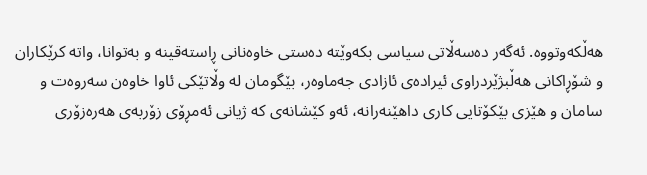هەڵکەوتووە. ئەگەر دەسەڵاتی سیاسی بکەوێتە دەستی خاوەنانی ڕاستەقینە و بەتوانا، واتە کرێکاران و شۆڕاکانی هەڵبژێردراوی ئیرادەی ئازادی جەماوەر، بێگومان لە وڵاتێکی ئاوا خاوەن سەروەت و سامان و هێزی بێکۆتایی کاری داهێنەرانە، ئەو کێشانەی کە ژیانی ئەمڕۆی زۆربەی هەرەزۆری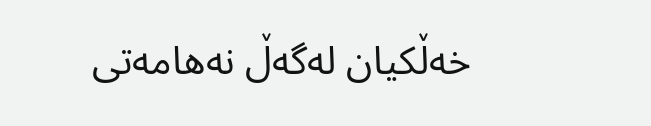خەڵکیان لەگەڵ نەهامەتی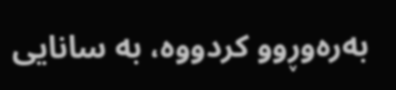بەرەوڕوو کردووە، بە سانایی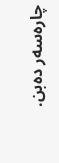چارەسەر دەبن.